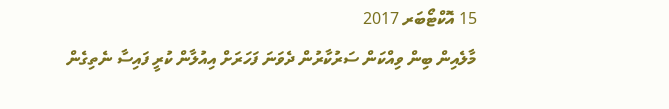15 އޮކްޓޯބަރ 2017
މާލެއިން ބިން ވިއްކަން ސަރުކާރުން ދެވަނަ ފަހަރަށް އިއުލާން ކުރީ ފައިސާ ނެތިގެން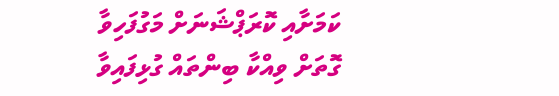ކަމަށާއި ކޮރަޕްޝަނަށް މަގުފަހިވާ ގޮތަށް ވިއްކާ ބިންތައް ގުޅިފައިވާ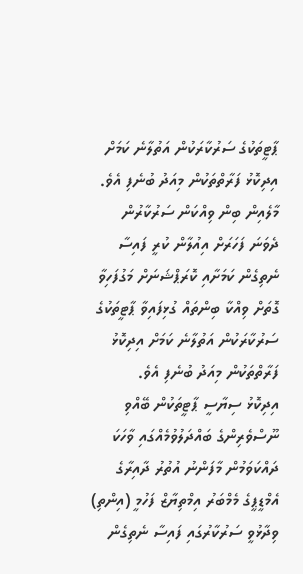ޕާޓީތަކުގެ ސަރުކާރަކުން އަތުލާނެ ކަމަށް އިދިކޮޅު ފަރާތްތަކުން މިއަދު ބުނެފި އެވެ.
މާލެއިން ބިން ވިއްކަން ސަރުކާރުން ދެވަނަ ފަހަރަށް އިއުލާން ކުރީ ފައިސާ ނެތިގެން ކަމަށާއި ކޮރަޕްޝަނަށް މަގުފަހިވާ ގޮތަށް ވިއްކާ ބިންތައް ގުޅިފައިވާ ޕާޓީތަކުގެ ސަރުކާރަކުން އަތުލާނެ ކަމަށް އިދިކޮޅު ފަރާތްތަކުން މިއަދު ބުނެފި އެވެ.
އިދިކޮޅު ސިޔާސީ ޕާޓީތަކުން ބޭއްވި ނޫސްވެރިންގެ ބައްދަލުވުމެއްގައި ވާހަކަ ދައްކަވަމުން މާފަންނު އުތުރު ދާއިރާގެ އެމްޑީޕީގެ މެމްބަރު އިމްތިޔާޒް ފަހުމީ (އިންތި) ވިދާޅުވީ ސަރުކާރުގައި ފައިސާ ނެތިގެން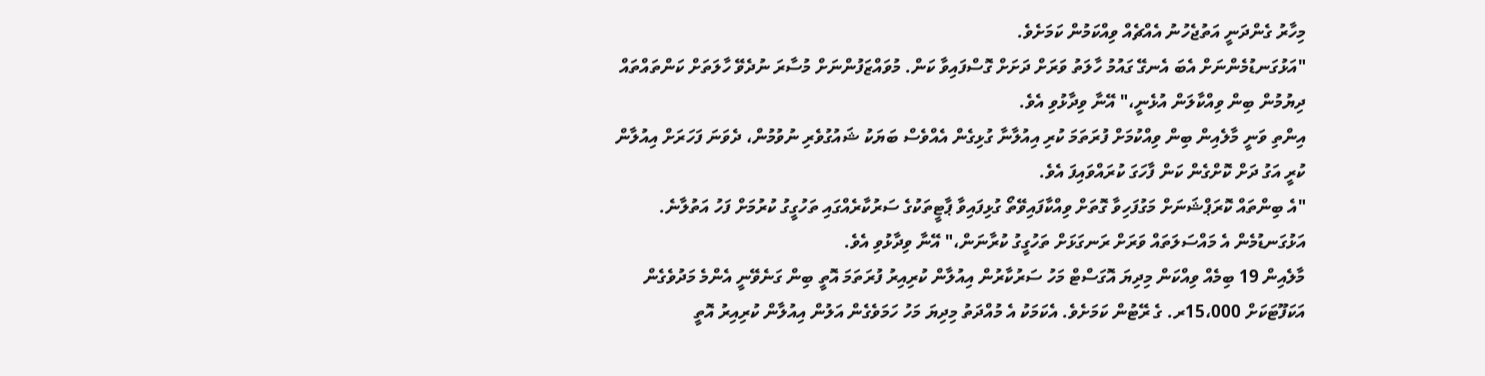މިހާރު ގެންދަނީ އަތުޖެހުނު އެއްޗެއް ވިއްކަމުން ކަމަށެވެ.
"އަޅުގަނޑުމެންނަށް އެބަ އެނގޭ ގައުމު ހާލަތު ވަރަށް ދަށަށް ގޮސްފައިވާ ކަން. މުވައްޒަފުންނަށް މުސާރަ ނުދެވޭ ހާލަތަށް ކަންތައްތައް ދިޔުމުން ބިން ވިއްކާލަން އުޅެނީ،" އޭނާ ވިދާޅުވި އެވެ.
އިންތި ވަނީ މާލެއިން ބިން ވިއްކުމަށް ފުރަތަމަ ކުރި އިއުލާނާ ގުޅިގެން އެއްވެސް ބަޔަކު ޝައުގުވެރި ނުވުމުން، ދެވަނަ ފަހަރަށް އިއުލާން ކުރީ އަގު ދަށް ކޮށްގެން ކަން ފާހަގަ ކުރައްވައިފަ އެވެ.
"އެ ބިންތައް ކޮރަޕްޝަނަށް މަގުފަހިވާ ގޮތަށް ވިއްކާފައިވޭތޯ ގުޅިފައިވާ ޕާޓީތަކުގެ ސަރުކާރެއްގައި ތަހުގީގު ކުރުމަށް ފަހު އަތުލާނެ. އަޅުގަނޑުމެން އެ މައްސަލަތައް ވަރަށް ރަނގަޅަށް ތަހުގީގު ކުރާނަން،" އޭނާ ވިދާޅުވި އެވެ.
މާލެއިން 19 ބިމެއް ވިއްކަން މިދިޔަ އޮގަސްޓް މަހު ސަރުކާރުން އިއުލާން ކުރިއިރު ފުރަތަމަ އޮތީ ބިން ގަނެވޭނީ އެންމެ މަދުވެގެން އަކަފޫޓަކަށް 15،000ރ. ގެ ރޭޓުން ކަމަށެވެ. އެކަމަކު އެ މުއްދަތު މިދިޔަ މަހު ހަމަވެގެން އަލުން އިއުލާން ކުރިއިރު އޮތީ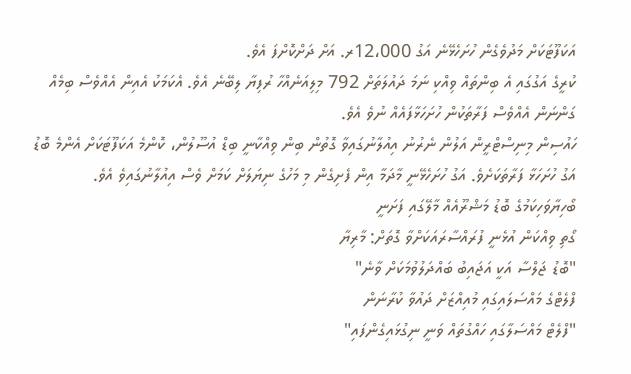އަކަފޫޓަކަށް މަދުވެގެން ހުށަހެޅޭނެ އަގު 12،000ރ. އަށް ދަށްކޮށްފަ އެވެ.
ކުރީގެ އަގުގައި އެ ބިންތައް ވިއްކި ނަމަ ދައުލަތަށް 792 މިލިއަނެއްހާ ރުފިޔާ ލިބޭނެ އެވެ. އެކަމަކު އެއިން އެއްވެސް ބިމެއް ގަންނަން އެއްވެސް ފަރާތަކުން ހުށަހަޅާފައެއް ނުވެ އެވެ.
ހައުސިން މިނިސްޓްރީން އަލުން ނެރުނު އިއުލާނުގައިވާ ގޮތުން ބިން ވިއްކާނީ ބިޑް އުސޫލުން، ކޮންމެ އަކަފޫޓަކަށް އެންމެ ބޮޑު އަގު ހުށަހަޅާ ފަރާތަކަށެވެ. އަގު ހުށަހެޅޭނީ މާދަމާ އިން ފެށިގެން މި މަހުގެ ނިޔަލަށް ކަމަށް ވެސް އިއުލާނުގައިވެ އެވެ.
ބޯހިޔާވަހިކަމުގެ ބޮޑު މަޝްރޫއެއް މާލޭގައި ފަށަނީ
ގޯތި ވިއްކަން އުޅެނީ ފުރައްސާރައަކަށްވާ ގޮތަށް: މާރިޔާ
"ބޮޑު ޖަލްސާ އަކީ އަޖައިބު ބައްދަލުވުމަކަށް ވާނެ"
ފްލެޓްގެ މައްސަލައިގައި މުއިއްޒަށް ދައުވާ ކުރާނަން
"ފްލެޓް މައްސަލާގައި ހައްގުތައް ވަނީ ނިގުޅައިގެންފައި"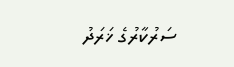ސަރުކާރުގެ ޚަރަދު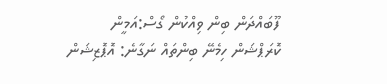ފޫބައްދަން ބިން ވިއްކުން ގޯސް:އަމީން
ކޮރަޕްޝަން ހިމެނޭ ބިންތައް ނަގާނެ: އޮޕޮޒިޝަން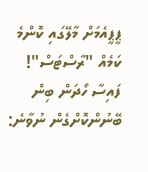ޕީޕީއެމަށް މާލޭގައި ކޮންމެ ކަމެއް "ރާސްޓަސް"!
ފައިސާ ހޯދަން ބިން ބޭނުންކޮށްގެން ނުވާނެ: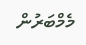މެމްބަރުން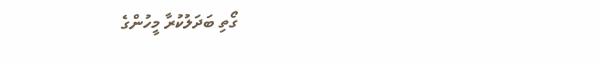ގޯތި ބަދަލުކުރާ މީހުންގެ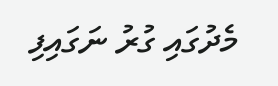މެދުގައި ގުރު ނަގައިފި